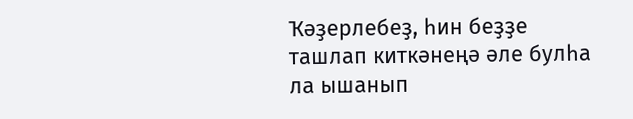Ҡәҙерлебеҙ, һин беҙҙе ташлап киткәнеңә әле булһа ла ышанып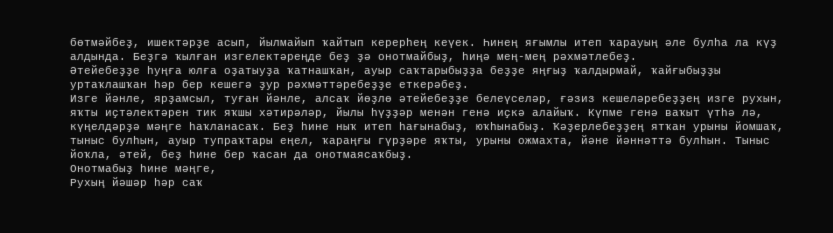бөтмәйбеҙ, ишектәрҙе асып, йылмайып ҡайтып керерһең кеүек. Һинең яғымлы итеп ҡарауың әле булһа ла күҙ алдында. Беҙгә ҡылған изгелектәреңде беҙ ҙә онотмайбыҙ, һиңә мең-мең рәхмәтлебеҙ.
Әтейебеҙҙе һуңға юлға оҙатыуҙа ҡатнашҡан, ауыр саҡтарыбыҙҙа беҙҙе яңғыҙ ҡалдырмай, ҡайғыбыҙҙы уртаҡлашҡан һәр бер кешегә ҙур рәхмәттәребеҙҙе еткерәбеҙ.
Изге йәнле, ярҙамсыл, туған йәнле, алсаҡ йөҙлө әтейебеҙҙе белеүселәр, ғәзиз кешеләребеҙҙең изге рухын, яҡты иҫтәлектәрен тик яҡшы хәтирәләр, йылы һүҙҙәр менән генә иҫкә алайыҡ. Күпме генә ваҡыт үтһә лә, күңелдәрҙә мәңге һаҡланасаҡ. Беҙ һине ныҡ итеп һағынабыҙ, юҡһынабыҙ. Ҡәҙерлебеҙҙең ятҡан урыны йомшаҡ, тыныс булһын, ауыр тупраҡтары еңел, ҡараңғы гүрҙәре яҡты, урыны ожмахта, йәне йәннәттә булһын. Тыныс йоҡла, әтей, беҙ һине бер ҡасан да онотмаясаҡбыҙ.
Онотмабыҙ һине мәңге,
Рухың йәшәр һәр саҡ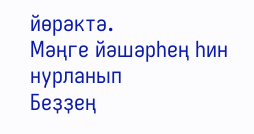йөрәктә.
Мәңге йәшәрһең һин нурланып
Беҙҙең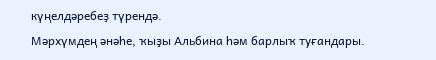күңелдәребеҙ түрендә.
Мәрхүмдең әнәһе, ҡыҙы Альбина һәм барлыҡ туғандары.